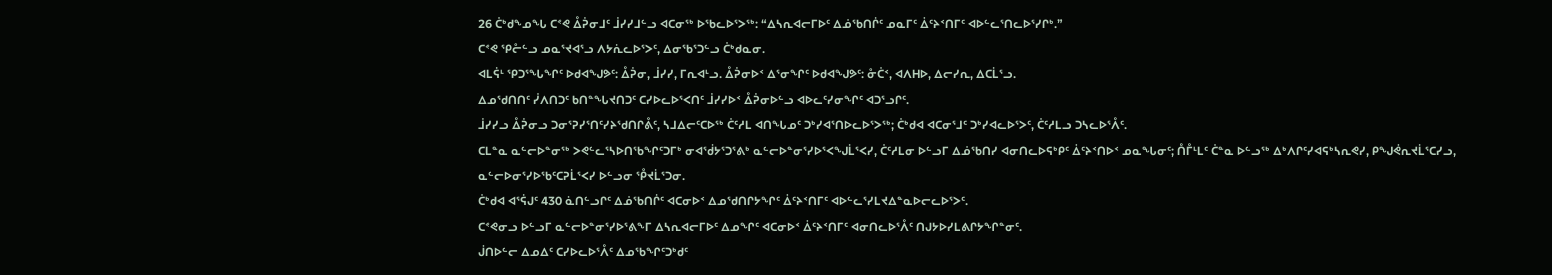26 ᑖᒃᑯᖕᓄᖓ ᑕᕝᕙ ᐂᕉᓂᒧᑦ ᒨᓯᓯᒧᓪᓗ ᐊᑕᓂᖅ ᐅᖃᓚᐅᕐᐳᖅ: “ᐃᓴᕆᐊᓕᒥᐅᑦ ᐃᓅᖃᑎᒌᑦ ᓄᓇᒥᑦ ᐄᑦᔨᑉᑎᒥᑦ ᐊᐅᓪᓚᕐᑎᓚᐅᕐᓯᒋᒃ.”
ᑕᕝᕙ ᕿᓔᓪᓗ ᓄᓇᕐᔪᐊᕐᓗ ᐱᔭᕇᓚᐅᕐᐳᑦ, ᐃᓂᖃᕐᑐᓪᓗ ᑖᒃᑯᓇᓂ.
ᐊᒪᕌᒻ ᕿᑐᕐᖓᖏᑦ ᐅᑯᐊᖑᕗᑦ: ᐂᕉᓂ, ᒨᓯᓯ, ᒥᕆᐊᒻᓗ. ᐂᕉᓂᐅᑉ ᐃᕐᓂᖏᑦ ᐅᑯᐊᖑᕗᑦ: ᓁᑖᑉ, ᐊᐱᕼᐅ, ᐃᓕᓯᕆ, ᐃᑕᒫᕐᓗ.
ᐃᓄᖁᑎᑎᑦ ᓰᐱᑎᑐᑦ ᑲᑎᓐᖓᔪᑎᑐᑦ ᑕᓯᐅᓚᐅᕐᐸᑎᑦ ᒨᓯᓯᐅᑉ ᐂᕉᓂᐅᓪᓗ ᐊᐅᓚᑦᓯᓂᖏᑦ ᐊᑐᕐᓗᒋᑦ.
ᒨᓯᓯᓗ ᐂᕉᓂᓗ ᑐᓂᕐᕈᓯᕐᑎᑦᓯᔨᖁᑎᒋᕔᑦ, ᓴᒧᐃᓕᑦᑕᐅᖅ ᑖᑦᓱᒪ ᐊᑎᖓᓄᑦ ᑐᒃᓯᐊᕐᑎᐅᓚᐅᕐᐳᖅ; ᑖᒃᑯᐊ ᐊᑕᓂᕐᒧᑦ ᑐᒃᓯᐊᓚᐅᕐᐳᑦ, ᑖᑦᓱᒪᓗ ᑐᓴᓚᐅᕐᐰᑦ.
ᑕᒪᓐᓇ ᓇᓪᓕᐅᓐᓂᖅ ᐳᕙᓪᓚᕐᓴᐅᑎᖃᖏᑦᑐᒥᒃ ᓂᐊᖂᔭᕐᑐᕐᕕᒃ ᓇᓪᓕᐅᓐᓂᕐᓯᐅᕐᐸᖑᒫᕐᐸᓯ, ᑖᑦᓱᒪᓂ ᐅᓪᓗᒥ ᐃᓅᖃᑎᓯ ᐊᓂᑎᓚᐅᕋᒃᑭᑦ ᐄᑦᔨᑉᑎᐅᑉ ᓄᓇᖓᓂᑦ; ᑍᒤᒻᒪᑦ ᑖᓐᓇ ᐅᓪᓗᖅ ᐃᒃᐱᒋᑦᓯᐊᕋᒃᓴᕆᕙᓯ, ᑭᖑᕚᕆᔪᒫᕐᑕᓯᓗ, ᓇᓪᓕᐅᓂᕐᓯᐅᖃᑦᑕᕈᒫᕐᐸᓯ ᐅᓪᓗᓂ ᕾᔪᒫᕐᑐᓂ.
ᑖᒃᑯᐊ ᐊᕐᕌᒍᑦ 430 ᓈᑎᓪᓗᒋᑦ ᐃᓅᖃᑎᒌᑦ ᐊᑕᓂᐅᑉ ᐃᓄᖁᑎᒋᔭᖏᑦ ᐄᑦᔨᑉᑎᒥᑦ ᐊᐅᓪᓚᕐᓯᒪᔪᐃᓐᓇᐅᓕᓚᐅᕐᐳᑦ.
ᑕᕝᕙᓂᓗ ᐅᓪᓗᒥ ᓇᓪᓕᐅᓐᓂᕐᓯᐅᕐᕕᖕᒥ ᐃᓴᕆᐊᓕᒥᐅᑦ ᐃᓄᖏᑦ ᐊᑕᓂᐅᑉ ᐄᑦᔨᑉᑎᒥᑦ ᐊᓂᑎᓚᐅᕐᐰᑦ ᑎᒍᔭᐅᓯᒪᕕᒋᔭᖏᓐᓂᑦ.
ᒎᑎᐅᓪᓕ ᐃᓄᐃᑦ ᑕᓯᐅᓚᐅᕐᐰᑦ ᐃᓄᖃᖏᑦᑐᒃᑯᑦ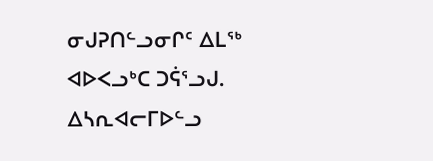ᓂᒍᕈᑎᓪᓗᓂᒋᑦ ᐃᒪᖅ ᐊᐅᐸᓗᒃᑕ ᑐᕌᕐᓗᒍ. ᐃᓴᕆᐊᓕᒥᐅᓪᓗ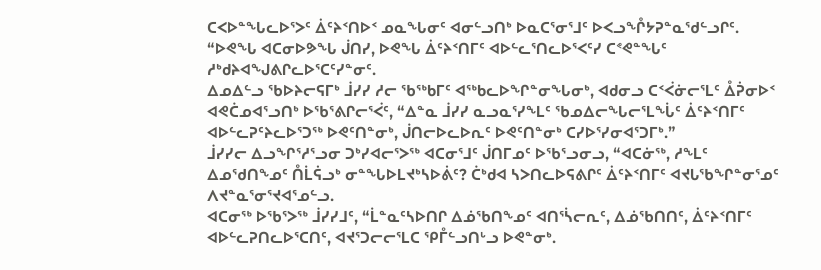ᑕᐸᐅᓐᖓᓚᐅᕐᐳᑦ ᐄᑦᔨᑉᑎᐅᑉ ᓄᓇᖓᓂᑦ ᐊᓂᓪᓗᑎᒃ ᐅᓇᑕᕐᓂᕐᒧᑦ ᐅᐸᓗᖎᔭᕈᓐᓇᖁᓪᓗᒋᑦ.
“ᐅᕙᖓ ᐊᑕᓂᐅᕗᖓ ᒎᑎᓯ, ᐅᕙᖓ ᐄᑦᔨᑉᑎᒥᑦ ᐊᐅᓪᓚᕐᑎᓚᐅᕐᐸᑦᓯ ᑕᕝᕙᓐᖓᑦ ᓱᒃᑯᔨᐊᖑᕕᒋᓚᐅᕐᑕᑦᓯᓐᓂᑦ.
ᐃᓄᐃᓪᓗ ᖃᐅᔨᓕᕋᒥᒃ ᒨᓯᓯ ᓱᓕ ᖃᖅᑲᒥᑦ ᐊᖅᑲᓚᐅᖏᓐᓂᖓᓂᒃ, ᐊᑯᓂᓗ ᑕᑉᐹᓃᓕᕐᒪᑦ ᐂᕉᓂᐅᑉ ᐊᕙᑖᓄᐊᕐᓗᑎᒃ ᐅᖃᕐᕕᒋᓕᕐᐹᑦ, “ᐃᓐᓇ ᒨᓯᓯ ᓇᓗᓇᕐᓯᖕᒪᑦ ᖃᓄᐃᓕᖓᓕᕐᒪᖔᑦ ᐄᑦᔨᑉᑎᒥᑦ ᐊᐅᓪᓚᕈᑦᔨᓚᐅᕐᑐᖅ ᐅᕙᑦᑎᓐᓂᒃ, ᒎᑎᓕᐅᓚᐅᕆᑦ ᐅᕙᑦᑎᓐᓂᒃ ᑕᓯᐅᕐᓯᓂᐊᕐᑐᒥᒃ.”
ᒨᓯᓯᓕ ᐃᓗᖏᕐᓱᕐᓗᓂ ᑐᒃᓯᐊᓕᕐᐳᖅ ᐊᑕᓂᕐᒧᑦ ᒎᑎᒥᓄᑦ ᐅᖃᕐᓗᓂᓗ, “ᐊᑕᓃᖅ, ᓱᖕᒪᑦ ᐃᓄᖁᑎᖕᓄᑦ ᑍᒫᕌᓗᒃ ᓂᓐᖓᐅᒪᔪᒃᓴᐅᕖᑦ? ᑖᒃᑯᐊ ᓴᐳᑎᓚᐅᕋᕕᒋᑦ ᐄᑦᔨᑉᑎᒥᑦ ᐊᔪᒐᖃᖏᓐᓂᕐᓄᑦ ᐱᔪᓐᓇᕐᓂᕐᔪᐊᕐᓄᓪᓗ.
ᐊᑕᓂᖅ ᐅᖃᕐᐳᖅ ᒨᓯᓯᒧᑦ, “ᒫᓐᓇᑦᓴᐅᑎᒋ ᐃᓅᖃᑎᖕᓄᑦ ᐊᑎᕐᓵᓕᕆᑦ, ᐃᓅᖃᑎᑎᑦ, ᐄᑦᔨᑉᑎᒥᑦ ᐊᐅᓪᓚᕈᑎᓚᐅᕐᑕᑎᑦ, ᐊᔪᕐᑐᓕᓕᕐᒪᑕ ᕿᒤᓪᓗᑎᒡᓗ ᐅᕙᓐᓂᒃ.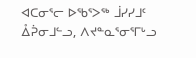ᐊᑕᓂᕐᓕ ᐅᖃᕐᐳᖅ ᒨᓯᓯᒧᑦ ᐂᕉᓂᒧᓪᓗ, ᐱᔪᓐᓇᕐᓂᕐᒥᒡᓗ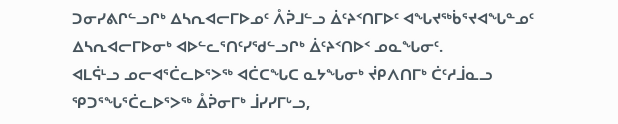ᑐᓂᓯᕕᒋᓪᓗᒋᒃ ᐃᓴᕆᐊᓕᒥᐅᓄᑦ ᐰᕉᒧᓪᓗ ᐄᑦᔨᑉᑎᒥᐅᑦ ᐊᖓᔪᖅᑳᕐᔪᐊᖓᓐᓄᑦ ᐃᓴᕆᐊᓕᒥᐅᓂᒃ ᐊᐅᓪᓚᕐᑎᑦᓯᖁᓪᓗᒋᒃ ᐄᑦᔨᑉᑎᐅᑉ ᓄᓇᖓᓂᑦ.
ᐊᒪᕌᒻᓗ ᓄᓕᐊᕐᑖᓚᐅᕐᐳᖅ ᐊᑖᑕᖓᑕ ᓇᔭᖓᓂᒃ ᔫᑭᐱᑎᒥᒃ ᑖᑦᓱᒨᓇᓗ ᕿᑐᕐᖓᕐᑖᓚᐅᕐᐳᖅ ᐂᕉᓂᒥᒃ ᒨᓯᓯᒥᒡᓗ,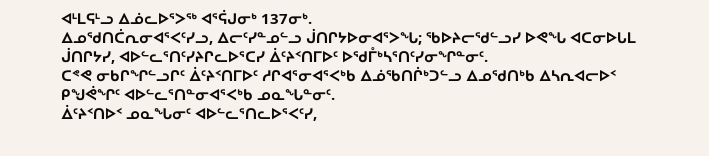ᐊᒻᒪᕋᒻᓗ ᐃᓅᓚᐅᕐᐳᖅ ᐊᕐᕌᒍᓂᒃ 137ᓂᒃ.
ᐃᓄᖁᑎᑖᕆᓂᐊᕐᐸᑦᓯᓗ, ᐃᓕᑦᓯᓐᓄᓪᓗ ᒎᑎᒋᔭᐅᓂᐊᕐᐳᖓ; ᖃᐅᔨᓕᖁᓪᓗᓯ ᐅᕙᖓ ᐊᑕᓂᐅᒐᒪ ᒎᑎᒋᔭᓯ, ᐊᐅᓪᓚᕐᑎᑦᓯᔨᒋᓚᐅᕐᑕᓯ ᐄᑦᔨᑉᑎᒥᐅᑦ ᐅᖁᒤᒃᓴᕐᑎᑦᓯᓂᖏᓐᓂᑦ.
ᑕᕝᕙ ᓂᑲᒋᖏᓪᓗᒋᑦ ᐄᑦᔨᑉᑎᒥᐅᑦ ᓱᒋᐊᕐᓂᐊᕐᐸᒃᑲ ᐃᓅᖃᑎᒌᒃᑐᓪᓗ ᐃᓄᖁᑎᒃᑲ ᐃᓴᕆᐊᓕᐅᑉ ᑭᖑᕚᖏᑦ ᐊᐅᓪᓚᕐᑎᓐᓂᐊᕐᐸᒃᑲ ᓄᓇᖓᓐᓂᑦ.
ᐄᑦᔨᑉᑎᐅᑉ ᓄᓇᖓᓂᑦ ᐊᐅᓪᓚᕐᑎᓚᐅᕐᐸᑦᓯ,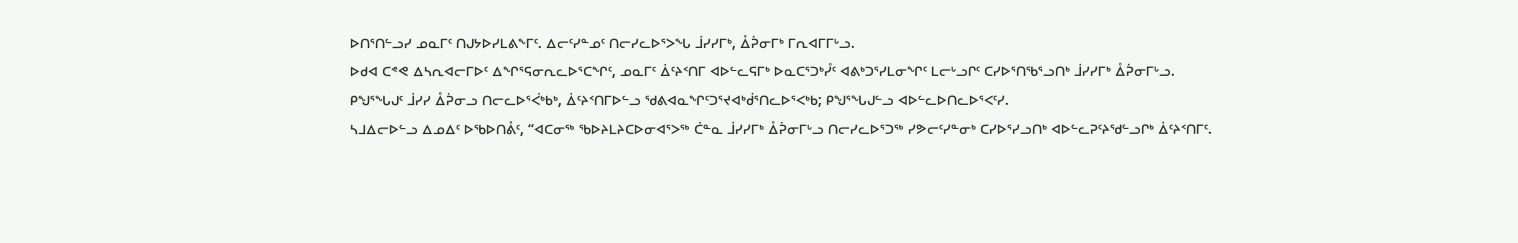ᐅᑎᕐᑎᓪᓗᓯ ᓄᓇᒥᑦ ᑎᒍᔭᐅᓯᒪᕕᖕᒥᑦ. ᐃᓕᑦᓯᓐᓄᑦ ᑎᓕᓯᓚᐅᕐᐳᖓ ᒨᓯᓯᒥᒃ, ᐂᕉᓂᒥᒃ ᒥᕆᐊᒥᒥᒡᓗ.
ᐅᑯᐊ ᑕᕝᕙ ᐃᓴᕆᐊᓕᒥᐅᑦ ᐃᖏᕐᕋᓂᕆᓚᐅᕐᑕᖏᑦ, ᓄᓇᒥᑦ ᐄᑦᔨᑉᑎᒥ ᐊᐅᓪᓚᕋᒥᒃ ᐅᓇᑕᕐᑐᒃᓮᑦ ᐊᕕᒃᑐᕐᓯᒪᓂᖏᑦ ᒪᓕᒡᓗᒋᑦ ᑕᓯᐅᕐᑎᖃᕐᓗᑎᒃ ᒨᓯᓯᒥᒃ ᐂᕉᓂᒥᒡᓗ.
ᑭᖑᕐᖓᒍᑦ ᒨᓯᓯ ᐂᕉᓂᓗ ᑎᓕᓚᐅᕐᐹᒃᑲᒃ, ᐄᑦᔨᑉᑎᒥᐅᓪᓗ ᖁᕕᐊᓇᖏᑦᑐᕐᔪᐊᒃᑰᕐᑎᓚᐅᕐᐸᒃᑲ; ᑭᖑᕐᖓᒍᓪᓗ ᐊᐅᓪᓚᐅᑎᓚᐅᕐᐸᑦᓯ.
ᓴᒧᐃᓕᐅᓪᓗ ᐃᓄᐃᑦ ᐅᖃᐅᑎᕔᑦ, “ᐊᑕᓂᖅ ᖃᐅᔨᒪᔨᑕᐅᓂᐊᕐᐳᖅ ᑖᓐᓇ ᒨᓯᓯᒥᒃ ᐂᕉᓂᒥᒡᓗ ᑎᓕᓯᓚᐅᕐᑐᖅ ᓯᕗᓕᑦᓯᓐᓂᒃ ᑕᓯᐅᕐᓯᓗᑎᒃ ᐊᐅᓪᓚᕈᑦᔨᖁᓪᓗᒋᒃ ᐄᑦᔨᑉᑎᒥᑦ.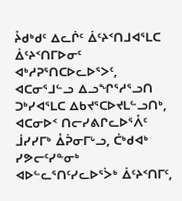ᔧᑯᒃᑯᑦ ᐃᓚᒌᑦ ᐄᑦᔨᑉᑎᒧᐊᕐᒪᑕ ᐄᑦᔨᑉᑎᒥᐅᓂᑦ ᐊᒃᓱᕈᕐᑎᑕᐅᓚᐅᕐᐳᑦ, ᐊᑕᓂᕐᒧᓪᓗ ᐃᓗᖏᕐᓱᕐᓗᑎ ᑐᒃᓯᐊᕐᒪᑕ ᐃᑲᔪᕐᑕᐅᔪᒪᓪᓗᑎᒃ, ᐊᑕᓂᐅᑉ ᑎᓕᓯᕕᒋᓚᐅᕐᐰᑦ ᒨᓯᓯᒥᒃ ᐂᕉᓂᒥᒡᓗ, ᑖᒃᑯᐊᒃ ᓯᕗᓕᑦᓯᓐᓂᒃ ᐊᐅᓪᓚᕐᑎᑦᓯᓚᐅᕐᐴᒃ ᐄᑦᔨᑉᑎᒥᑦ,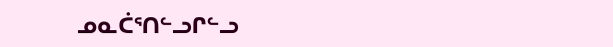ᓄᓇᑖᕐᑎᓪᓗᒋᓪᓗ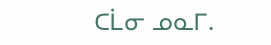ᑕᒫᓂ ᓄᓇᒥ.